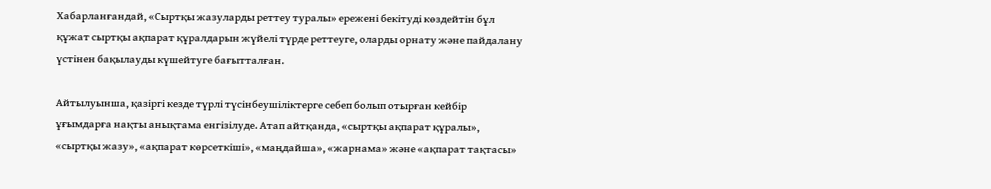Хабарланғандай, «Сыртқы жазуларды реттеу туралы» ережені бекітуді көздейтін бұл құжат сыртқы ақпарат құралдарын жүйелі түрде реттеуге, оларды орнату және пайдалану үстінен бақылауды күшейтуге бағытталған.

Айтылуынша, қазіргі кезде түрлі түсінбеушіліктерге себеп болып отырған кейбір ұғымдарға нақты анықтама енгізілуде. Атап айтқанда, «сыртқы ақпарат құралы», «сыртқы жазу», «ақпарат көрсеткіші», «маңдайша», «жарнама» және «ақпарат тақтасы»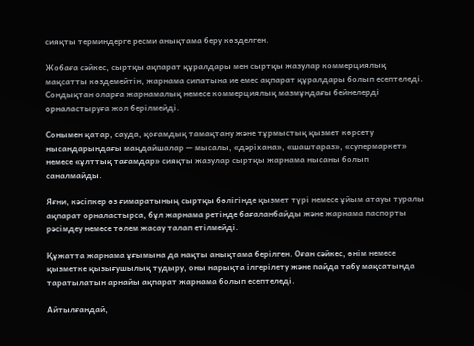сияқты терминдерге ресми анықтама беру көзделген.

Жобаға сәйкес, сыртқы ақпарат құралдары мен сыртқы жазулар коммерциялық мақсатты көздемейтін, жарнама сипатына ие емес ақпарат құралдары болып есептеледі. Сондықтан оларға жарнамалық немесе коммерциялық мазмұндағы бейнелерді орналастыруға жол берілмейді.

Сонымен қатар, сауда, қоғамдық тамақтану және тұрмыстық қызмет көрсету нысандарындағы маңдайшалар — мысалы, «дәріхана», «шаштараз», «супермаркет» немесе «ұлттық тағамдар» сияқты жазулар сыртқы жарнама нысаны болып саналмайды.

Яғни, кәсіпкер өз ғимаратының сыртқы бөлігінде қызмет түрі немесе ұйым атауы туралы ақпарат орналастырса, бұл жарнама ретінде бағаланбайды және жарнама паспорты рәсімдеу немесе төлем жасау талап етілмейді.

Құжатта жарнама ұғымына да нақты анықтама берілген. Оған сәйкес, өнім немесе қызметке қызығушылық тудыру, оны нарықта ілгерілету және пайда табу мақсатында таратылатын арнайы ақпарат жарнама болып есептеледі.

Айтылғандай,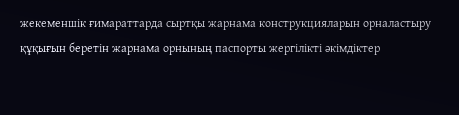жекеменшік ғимараттарда сыртқы жарнама конструкцияларын орналастыру құқығын беретін жарнама орнының паспорты жергілікті әкімдіктер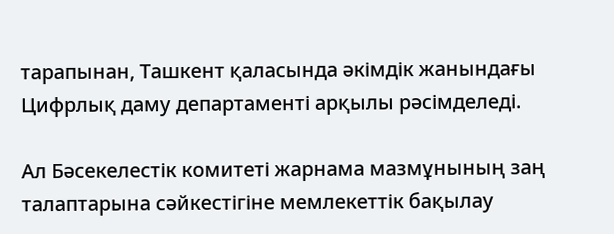тарапынан, Ташкент қаласында әкімдік жанындағы Цифрлық даму департаменті арқылы рәсімделеді.

Ал Бәсекелестік комитеті жарнама мазмұнының заң талаптарына сәйкестігіне мемлекеттік бақылау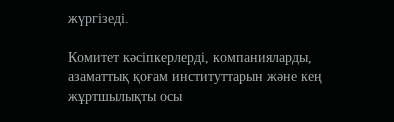жүргізеді.

Комитет кәсіпкерлерді, компанияларды, азаматтық қоғам институттарын және кең жұртшылықты осы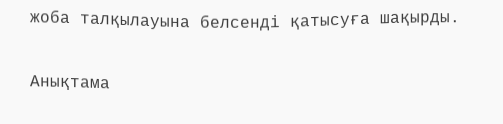жоба талқылауына белсенді қатысуға шақырды.

Анықтама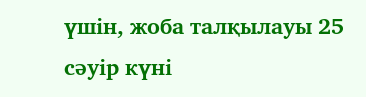үшін, жоба талқылауы 25 сәуір күні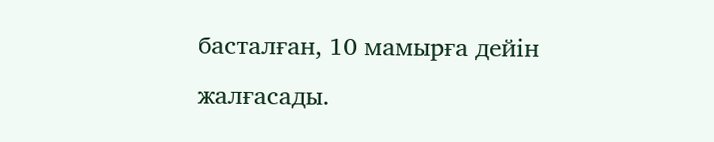басталған, 10 мамырға дейін жалғасады.